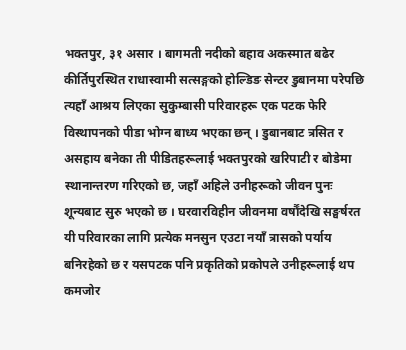भक्तपुर, ३१ असार । बागमती नदीको बहाव अकस्मात बढेर कीर्तिपुरस्थित राधास्वामी सत्सङ्गको होल्डिङ सेन्टर डुबानमा परेपछि त्यहाँ आश्रय लिएका सुकुम्बासी परिवारहरू एक पटक फेरि विस्थापनको पीडा भोग्न बाध्य भएका छन् । डुबानबाट त्रसित र असहाय बनेका ती पीडितहरूलाई भक्तपुरको खरिपाटी र बोडेमा स्थानान्तरण गरिएको छ, जहाँ अहिले उनीहरूको जीवन पुनः शून्यबाट सुरु भएको छ । घरवारविहीन जीवनमा वर्षौंदेखि सङ्घर्षरत यी परिवारका लागि प्रत्येक मनसुन एउटा नयाँ त्रासको पर्याय बनिरहेको छ र यसपटक पनि प्रकृतिको प्रकोपले उनीहरूलाई थप कमजोर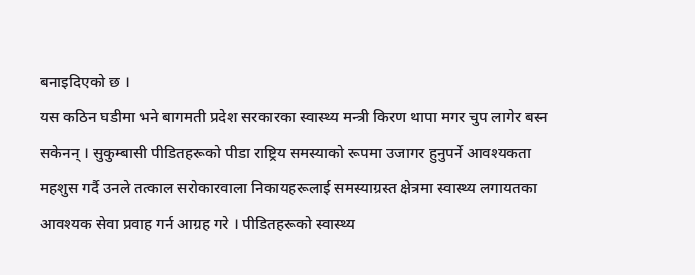बनाइदिएको छ ।
यस कठिन घडीमा भने बागमती प्रदेश सरकारका स्वास्थ्य मन्त्री किरण थापा मगर चुप लागेर बस्न सकेनन् । सुकुम्बासी पीडितहरूको पीडा राष्ट्रिय समस्याको रूपमा उजागर हुनुपर्ने आवश्यकता महशुस गर्दै उनले तत्काल सरोकारवाला निकायहरूलाई समस्याग्रस्त क्षेत्रमा स्वास्थ्य लगायतका आवश्यक सेवा प्रवाह गर्न आग्रह गरे । पीडितहरूको स्वास्थ्य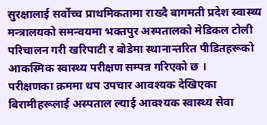सुरक्षालाई सर्वोच्च प्राथमिकतामा राख्दै बागमती प्रदेश स्वास्थ्य मन्त्रालयको समन्वयमा भक्तपुर अस्पतालको मेडिकल टोली परिचालन गरी खरिपाटी र बोडेमा स्थानान्तरित पीडितहरूको आकस्मिक स्वास्थ्य परीक्षण सम्पन्न गरिएको छ ।
परीक्षणका क्रममा थप उपचार आवश्यक देखिएका बिरामीहरूलाई अस्पताल ल्याई आवश्यक स्वास्थ्य सेवा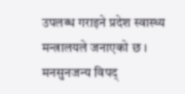उपलब्ध गराइने प्रदेश स्वास्थ्य मन्त्रालयले जनाएको छ । मनसुनजन्य विपद्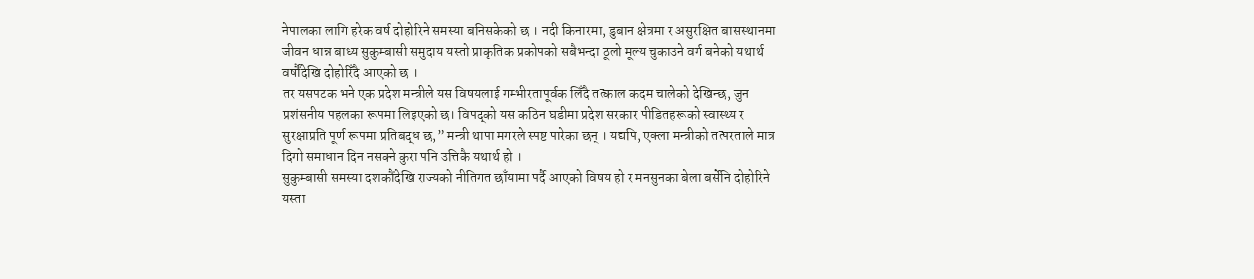नेपालका लागि हरेक वर्ष दोहोरिने समस्या बनिसकेको छ । नदी किनारमा, डुबान क्षेत्रमा र असुरक्षित बासस्थानमा जीवन धान्न बाध्य सुकुम्बासी समुदाय यस्तो प्राकृतिक प्रकोपको सबैभन्दा ठूलो मूल्य चुकाउने वर्ग बनेको यथार्थ वर्षौंदेखि दोहोरिँदै आएको छ ।
तर यसपटक भने एक प्रदेश मन्त्रीले यस विषयलाई गम्भीरतापूर्वक लिँदै तत्काल कदम चालेको देखिन्छ, जुन प्रशंसनीय पहलका रूपमा लिइएको छ। विपद्को यस कठिन घडीमा प्रदेश सरकार पीडितहरूको स्वास्थ्य र सुरक्षाप्रति पूर्ण रूपमा प्रतिबद्ध छ,” मन्त्री थापा मगरले स्पष्ट पारेका छन् । यद्यपि, एक्ला मन्त्रीको तत्परताले मात्र दिगो समाधान दिन नसक्ने कुरा पनि उत्तिकै यथार्थ हो ।
सुकुम्बासी समस्या दशकौंदेखि राज्यको नीतिगत छाँयामा पर्दै आएको विषय हो र मनसुनका बेला बर्सेनि दोहोरिने यस्ता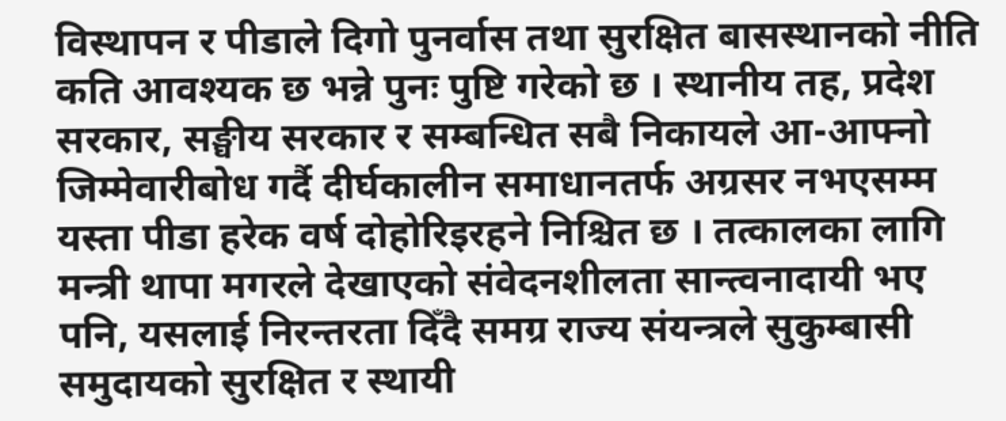विस्थापन र पीडाले दिगो पुनर्वास तथा सुरक्षित बासस्थानको नीति कति आवश्यक छ भन्ने पुनः पुष्टि गरेको छ । स्थानीय तह, प्रदेश सरकार, सङ्घीय सरकार र सम्बन्धित सबै निकायले आ-आफ्नो जिम्मेवारीबोध गर्दै दीर्घकालीन समाधानतर्फ अग्रसर नभएसम्म यस्ता पीडा हरेक वर्ष दोहोरिइरहने निश्चित छ । तत्कालका लागि मन्त्री थापा मगरले देखाएको संवेदनशीलता सान्त्वनादायी भए पनि, यसलाई निरन्तरता दिँदै समग्र राज्य संयन्त्रले सुकुम्बासी समुदायको सुरक्षित र स्थायी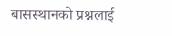बासस्थानको प्रश्नलाई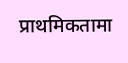प्राथमिकतामा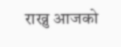राख्नु आजको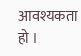आवश्यकता हो ।